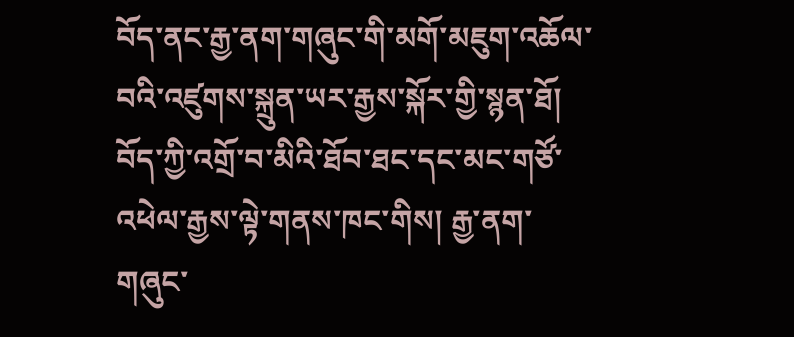བོད་ནང་རྒྱ་ནག་གཞུང་གི་མགོ་མཇུག་འཆོལ་བའི་འཛུགས་སྐྲུན་ཡར་རྒྱས་སྐོར་གྱི་སྙན་ཐོ།
བོད་ཀྱི་འགྲོ་བ་མིའི་ཐོབ་ཐང་དང་མང་གཙོ་འཕེལ་རྒྱས་ལྟེ་གནས་ཁང་གིས། རྒྱ་ནག་གཞུང་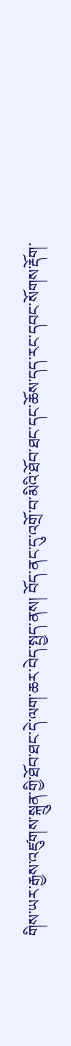གིས་ཡར་རྒྱས་འཛུགས་སྐྲུན་གྱི་ཐོབ་ཐང་དེ་ལག་ཆར་བེད་སྤྱད་ནས། བོད་ནང་དུ་འགྲོ་བ་མིའི་ཐོབ་ཐང་དང་ཆོས་དད་རང་དབང་སོགས་རྡོག་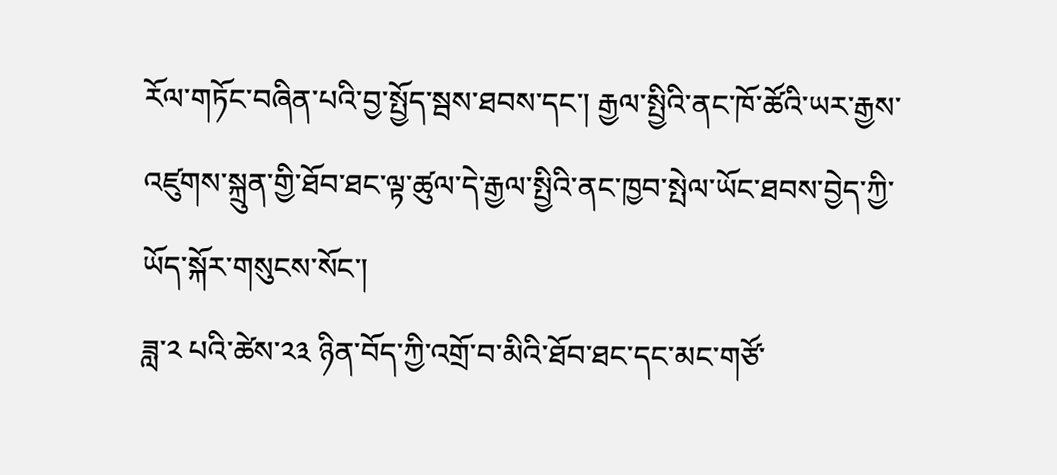རོལ་གཏོང་བཞིན་པའི་བྱ་སྤྱོད་སྦས་ཐབས་དང་། རྒྱལ་སྤྱིའི་ནང་ཁོ་ཚོའི་ཡར་རྒྱས་འཛུགས་སྐྲུན་གྱི་ཐོབ་ཐང་ལྟ་ཚུལ་དེ་རྒྱལ་སྤྱིའི་ནང་ཁྱབ་སྤེལ་ཡོང་ཐབས་བྱེད་ཀྱི་ཡོད་སྐོར་གསུངས་སོང་།
ཟླ་༢ པའི་ཚེས་༢༣ ཉིན་བོད་ཀྱི་འགྲོ་བ་མིའི་ཐོབ་ཐང་དང་མང་གཙོ་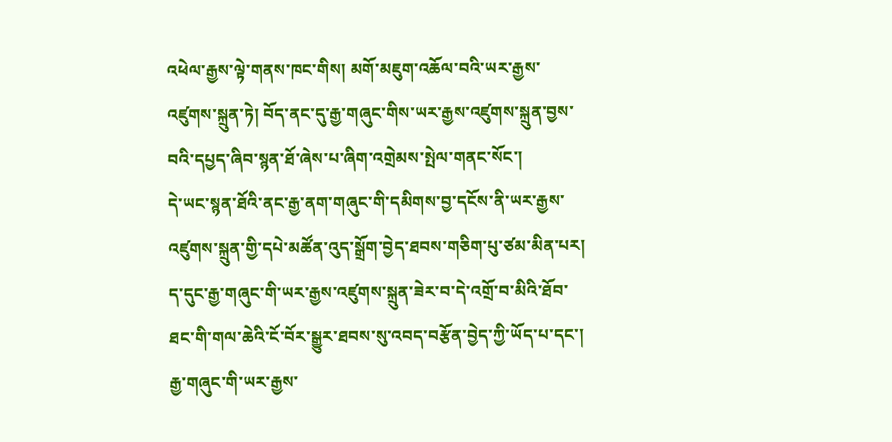འཕེལ་རྒྱས་ལྟེ་གནས་ཁང་གིས། མགོ་མཇུག་འཆོལ་བའི་ཡར་རྒྱས་འཛུགས་སྐྲུན་ཏེ། བོད་ནང་དུ་རྒྱ་གཞུང་གིས་ཡར་རྒྱས་འཛུགས་སྐྲུན་བྱས་བའི་དཔྱད་ཞིབ་སྙན་ཐོ་ཞེས་པ་ཞིག་འགྲེམས་སྤེལ་གནང་སོང་།
དེ་ཡང་སྙན་ཐོའི་ནང་རྒྱ་ནག་གཞུང་གི་དམིགས་བྱ་དངོས་ནི་ཡར་རྒྱས་འཛུགས་སྐྲུན་གྱི་དཔེ་མཚོན་འུད་སྒྲོག་བྱེད་ཐབས་གཅིག་པུ་ཙམ་མིན་པར། ད་དུང་རྒྱ་གཞུང་གི་ཡར་རྒྱས་འཛུགས་སྐྲུན་ཟེར་བ་དེ་འགྲོ་བ་མིའི་ཐོབ་ཐང་གི་གལ་ཆེའི་ངོ་བོར་སྒྱུར་ཐབས་སུ་འབད་བརྩོན་བྱེད་ཀྱི་ཡོད་པ་དང་། རྒྱ་གཞུང་གི་ཡར་རྒྱས་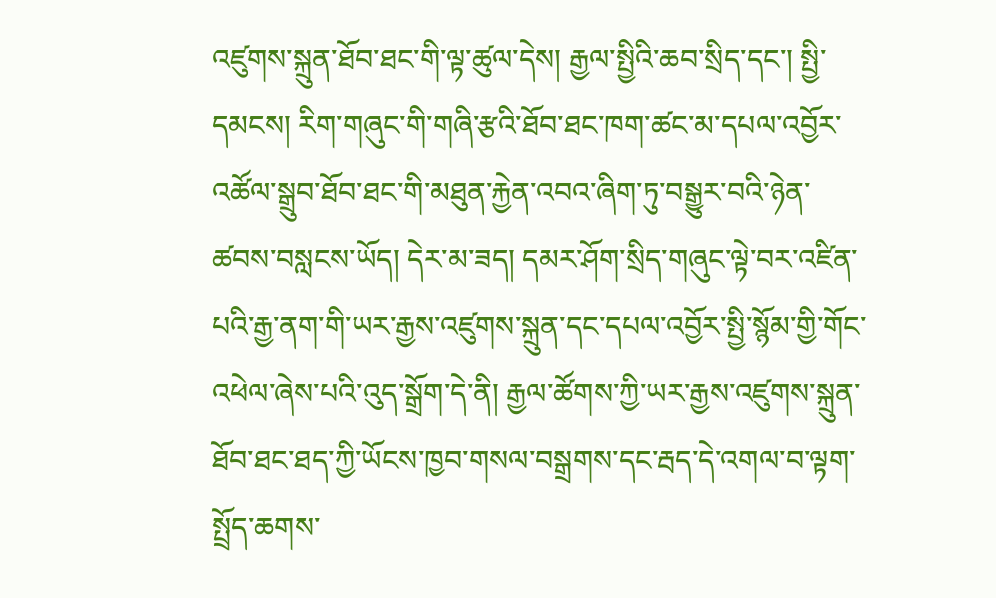འཛུགས་སྐྲུན་ཐོབ་ཐང་གི་ལྟ་ཚུལ་དེས། རྒྱལ་སྤྱིའི་ཆབ་སྲིད་དང་། སྤྱི་དམངས། རིག་གཞུང་གི་གཞི་རྩའི་ཐོབ་ཐང་ཁག་ཚང་མ་དཔལ་འབྱོར་འཚོལ་སྒྲུབ་ཐོབ་ཐང་གི་མཐུན་རྐྱེན་འབའ་ཞིག་ཏུ་བསྒྱུར་བའི་ཉེན་ཚབས་བསླངས་ཡོད། དེར་མ་ཟད། དམར་ཤོག་སྲིད་གཞུང་ལྟེ་བར་འཛིན་པའི་རྒྱ་ནག་གི་ཡར་རྒྱས་འཛུགས་སྐྲུན་དང་དཔལ་འབྱོར་སྤྱི་སྙོམ་གྱི་གོང་འཕེལ་ཞེས་པའི་འུད་སྒྲོག་དེ་ནི། རྒྱལ་ཚོགས་ཀྱི་ཡར་རྒྱས་འཛུགས་སྐྲུན་ཐོབ་ཐང་ཐད་ཀྱི་ཡོངས་ཁྱབ་གསལ་བསྒྲགས་དང་རྦད་དེ་འགལ་བ་ལྟག་སྤྲོད་ཆགས་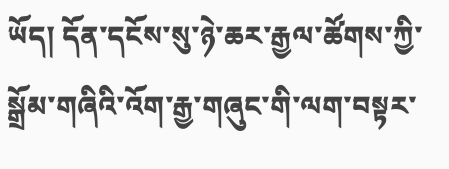ཡོད། དོན་དངོས་སུ་ཉེ་ཆར་རྒྱལ་ཚོགས་ཀྱི་སྒྲོམ་གཞིའི་འོག་རྒྱ་གཞུང་གི་ལག་བསྟར་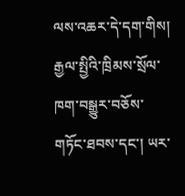ལས་འཆར་དེ་དག་གིས། རྒྱལ་སྤྱིའི་ཁྲིམས་སྲོལ་ཁག་བསྒྱུར་བཅོས་གཏོང་ཐབས་དང་། ཡར་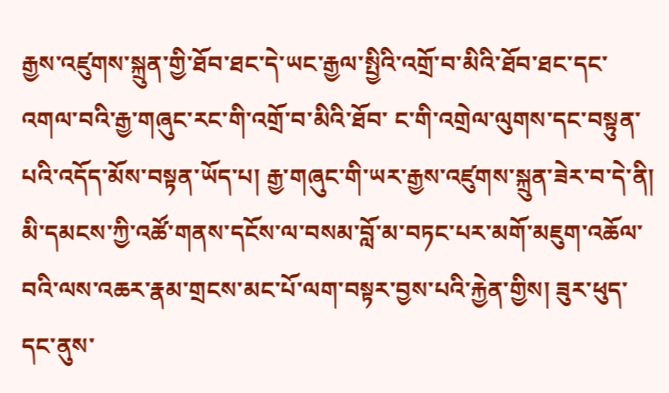རྒྱས་འཛུགས་སྐྲུན་གྱི་ཐོབ་ཐང་དེ་ཡང་རྒྱལ་སྤྱིའི་འགྲོ་བ་མིའི་ཐོབ་ཐང་དང་འགལ་བའི་རྒྱ་གཞུང་རང་གི་འགྲོ་བ་མིའི་ཐོབ་ ང་གི་འགྲེལ་ལུགས་དང་བསྟུན་པའི་འདོད་མོས་བསྟན་ཡོད་པ། རྒྱ་གཞུང་གི་ཡར་རྒྱས་འཛུགས་སྐྲུན་ཟེར་བ་དེ་ནི། མི་དམངས་ཀྱི་འཚོ་གནས་དངོས་ལ་བསམ་བློ་མ་བཏང་པར་མགོ་མཇུག་འཆོལ་བའི་ལས་འཆར་རྣམ་གྲངས་མང་པོ་ལག་བསྟར་བྱས་པའི་རྐྱེན་གྱིས། ཟུར་ཕུད་དང་ནུས་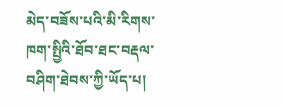མེད་བཟོས་པའི་མི་རིགས་ཁག་སྤྱིའི་ཐོབ་ཐང་བརྡལ་བཤིག་ཐེབས་ཀྱི་ཡོད་པ།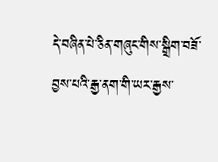དེ་བཞིན་པེ་ཅིན་གཞུང་གིས་སྒྲིག་བཟོ་བྱས་པའི་རྒྱ་ནག་གི་ཡར་རྒྱས་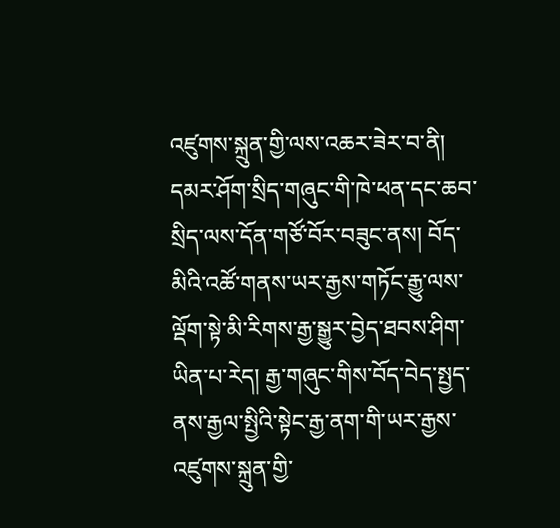འཛུགས་སྐྲུན་གྱི་ལས་འཆར་ཟེར་བ་ནི། དམར་ཤོག་སྲིད་གཞུང་གི་ཁེ་ཕན་དང་ཆབ་སྲིད་ལས་དོན་གཙོ་བོར་བཟུང་ནས། བོད་མིའི་འཚོ་གནས་ཡར་རྒྱས་གཏོང་རྒྱུ་ལས་ལྡོག་སྟེ་མི་རིགས་རྒྱ་སྒྱུར་བྱེད་ཐབས་ཤིག་ཡིན་པ་རེད། རྒྱ་གཞུང་གིས་བོད་བེད་སྤྱད་ནས་རྒྱལ་སྤྱིའི་སྟེང་རྒྱ་ནག་གི་ཡར་རྒྱས་འཛུགས་སྐྲུན་གྱི་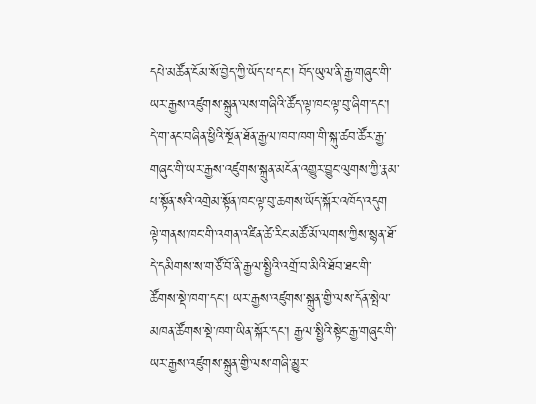དཔེ་མཚོན་ངོམ་སོ་བྱེད་ཀྱི་ཡོད་པ་དང་། བོད་ཡུལ་ནི་རྒྱ་གཞུང་གི་ཡར་རྒྱས་འཛུགས་སྐྲུན་ལས་གཞིའི་ཚོད་ལྟ་ཁང་ལྟ་བུ་ཞིག་དང་། དེ་ག་ནང་བཞིན་ཕྱིའི་སྔོན་ཐོན་རྒྱལ་ཁབ་ཁག་གི་སྐུ་ཚབ་ཚོར་རྒྱ་གཞུང་གི་ཡར་རྒྱས་འཛུགས་སྐྲུན་མངོན་འགྱུར་བྱུང་ལུགས་ཀྱི་རྣམ་པ་སྟོན་སའི་འགྲེམ་སྟོན་ཁང་ལྟ་བུ་ཆགས་ཡོད་སྐོར་འཁོད་འདུག
ལྟེ་གནས་ཁང་གི་འགན་འཛིན་ཚེ་རིང་མཚོ་མོ་ལགས་ཀྱིས་སྙན་ཐོ་དེ་དམིགས་ས་གཙོ་བོ་ནི་རྒྱལ་སྤྱིའི་འགྲོ་བ་མིའི་ཐོབ་ཐང་གི་ཚོགས་སྡེ་ཁག་དང་། ཡར་རྒྱས་འཛུགས་སྐྲུན་གྱི་ལས་དོན་སྤེལ་མཁན་ཚོགས་སྡེ་ཁག་ཡིན་སྐོར་དང་། རྒྱལ་སྤྱིའི་སྟེང་རྒྱ་གཞུང་གི་ཡར་རྒྱས་འཛུགས་སྐྲུན་གྱི་ལས་གཞི་མྱུར་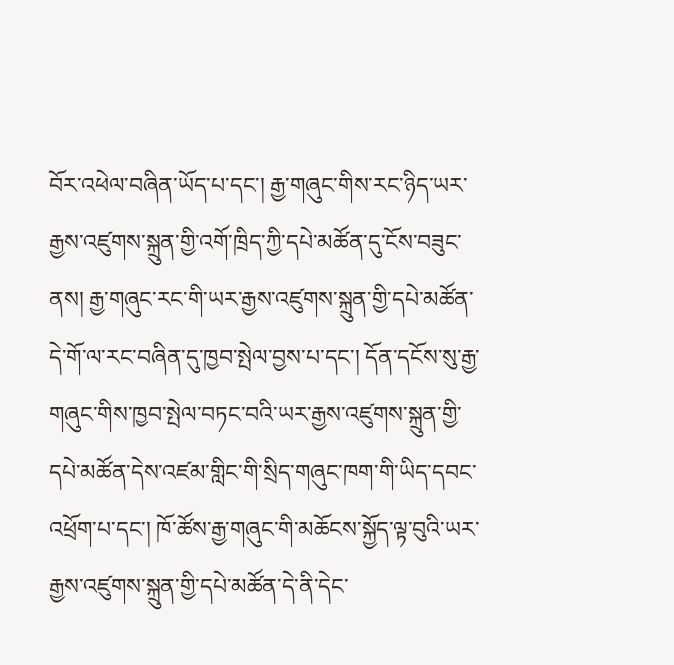བོར་འཕེལ་བཞིན་ཡོད་པ་དང་། རྒྱ་གཞུང་གིས་རང་ཉིད་ཡར་རྒྱས་འཛུགས་སྐྲུན་གྱི་འགོ་ཁྲིད་ཀྱི་དཔེ་མཚོན་དུ་ངོས་བཟུང་ནས། རྒྱ་གཞུང་རང་གི་ཡར་རྒྱས་འཛུགས་སྐྲུན་གྱི་དཔེ་མཚོན་དེ་གོ་ལ་རང་བཞིན་དུ་ཁྱབ་སྤེལ་བྱས་པ་དང་། དོན་དངོས་སུ་རྒྱ་གཞུང་གིས་ཁྱབ་སྤེལ་བཏང་བའི་ཡར་རྒྱས་འཛུགས་སྐྲུན་གྱི་དཔེ་མཚོན་དེས་འཛམ་གླིང་གི་སྲིད་གཞུང་ཁག་གི་ཡིད་དབང་འཕྲོག་པ་དང་། ཁོ་ཚོས་རྒྱ་གཞུང་གི་མཆོངས་སྐྱོད་ལྟ་བུའི་ཡར་རྒྱས་འཛུགས་སྐྲུན་གྱི་དཔེ་མཚོན་དེ་ནི་དེང་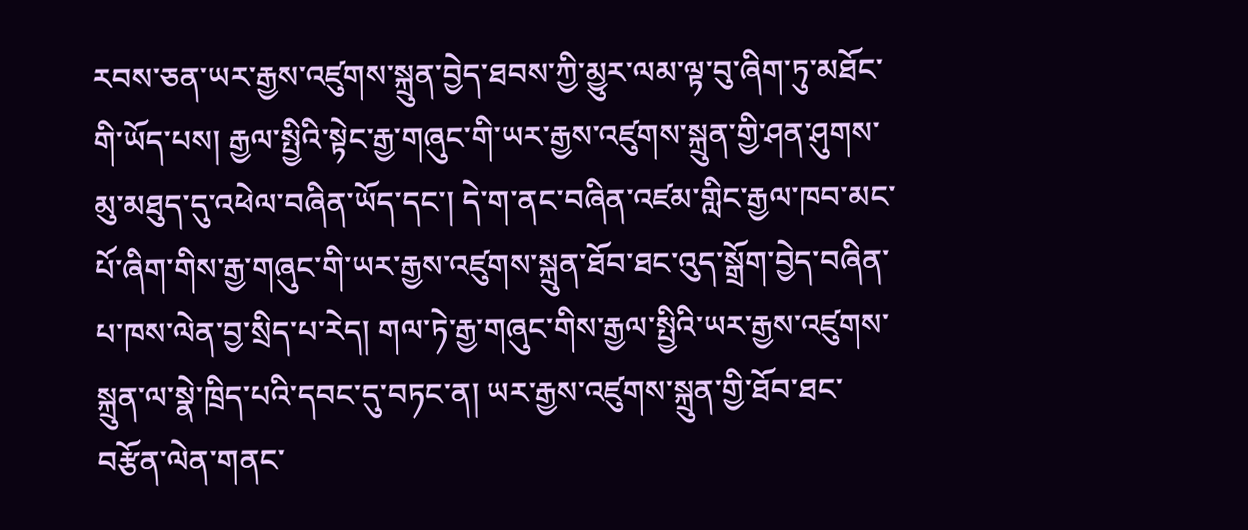རབས་ཅན་ཡར་རྒྱས་འཛུགས་སྐྲུན་བྱེད་ཐབས་ཀྱི་མྱུར་ལམ་ལྟ་བུ་ཞིག་ཏུ་མཐོང་གི་ཡོད་པས། རྒྱལ་སྤྱིའི་སྟེང་རྒྱ་གཞུང་གི་ཡར་རྒྱས་འཛུགས་སྐྲུན་གྱི་ཤན་ཤུགས་མུ་མཐུད་དུ་འཕེལ་བཞིན་ཡོད་དང་། དེ་ག་ནང་བཞིན་འཛམ་གླིང་རྒྱལ་ཁབ་མང་པོ་ཞིག་གིས་རྒྱ་གཞུང་གི་ཡར་རྒྱས་འཛུགས་སྐྲུན་ཐོབ་ཐང་འུད་སྒྲོག་བྱེད་བཞིན་པ་ཁས་ལེན་བྱ་སྲིད་པ་རེད། གལ་ཏེ་རྒྱ་གཞུང་གིས་རྒྱལ་སྤྱིའི་ཡར་རྒྱས་འཛུགས་སྐྲུན་ལ་སྣེ་ཁྲིད་པའི་དབང་དུ་བཏང་ན། ཡར་རྒྱས་འཛུགས་སྐྲུན་གྱི་ཐོབ་ཐང་བརྩོན་ལེན་གནང་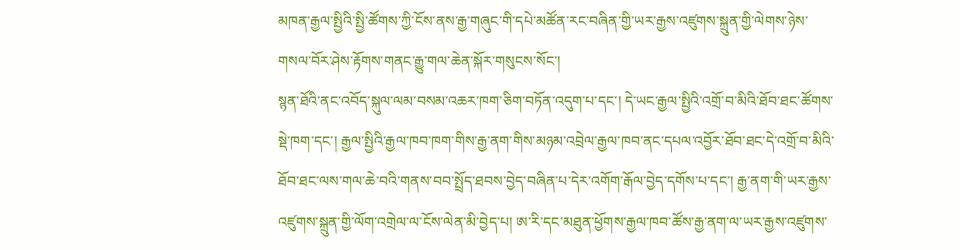མཁན་རྒྱལ་སྤྱིའི་སྤྱི་ཚོགས་ཀྱི་ངོས་ནས་རྒྱ་གཞུང་གི་དཔེ་མཚོན་རང་བཞིན་གྱི་ཡར་རྒྱས་འཛུགས་སྐྲུན་གྱི་ལེགས་ཉེས་གསལ་བོར་ཤེས་རྟོགས་གནང་རྒྱུ་གལ་ཆེན་སྐོར་གསུངས་སོང་།
སྙན་ཐོའི་ནང་འབོད་སྐུལ་ལམ་བསམ་འཆར་ཁག་ཅིག་བཏོན་འདུག་པ་དང་། དེ་ཡང་རྒྱལ་སྤྱིའི་འགྲོ་བ་མིའི་ཐོབ་ཐང་ཚོགས་སྡེ་ཁག་དང་། རྒྱལ་སྤྱིའི་རྒྱལ་ཁབ་ཁག་གིས་རྒྱ་ནག་གིས་མཉམ་འབྲེལ་རྒྱལ་ཁབ་ནང་དཔལ་འབྱོར་ཐོབ་ཐང་དེ་འགྲོ་བ་མིའི་ཐོབ་ཐང་ལས་གལ་ཆེ་བའི་གནས་བབ་སྤྲོད་ཐབས་བྱེད་བཞིན་པ་དེར་འགོག་རྒོལ་བྱེད་དགོས་པ་དང་། རྒྱ་ནག་གི་ཡར་རྒྱས་འཛུགས་སྐྲུན་གྱི་ལོག་འགྲེལ་ལ་ངོས་ལེན་མི་བྱེད་པ། ཨ་རི་དང་མཐུན་ཕྱོགས་རྒྱལ་ཁབ་ཚོས་རྒྱ་ནག་ལ་ཡར་རྒྱས་འཛུགས་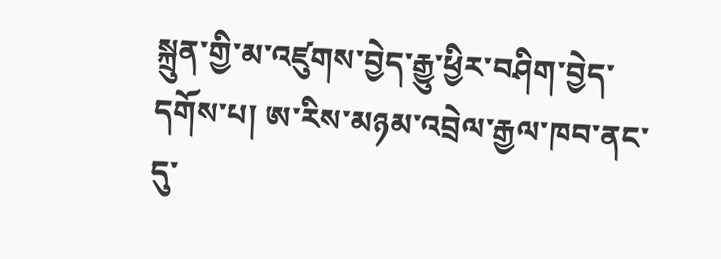སྐྲུན་གྱི་མ་འཛུགས་བྱེད་རྒྱུ་ཕྱིར་བཤིག་བྱེད་དགོས་པ། ཨ་རིས་མཉམ་འབྲེལ་རྒྱལ་ཁབ་ནང་དུ་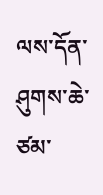ལས་དོན་ཤུགས་ཆེ་ཙམ་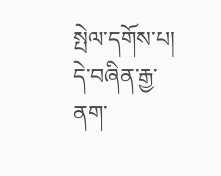སྤེལ་དགོས་པ། དེ་བཞིན་རྒྱ་ནག་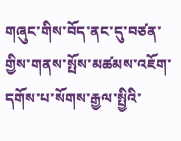གཞུང་གིས་བོད་ནང་དུ་བཙན་གྱིས་གནས་སྤོས་མཚམས་འཇོག་དགོས་པ་སོགས་རྒྱལ་སྤྱིའི་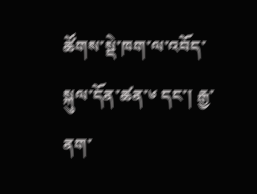ཚོགས་སྡེ་ཁག་ལ་འབོད་སྐུལ་དོན་ཚན་༦ དང་། རྒྱ་ནག་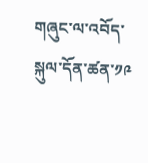གཞུང་ལ་འབོད་སྐུལ་དོན་ཚན་༡༩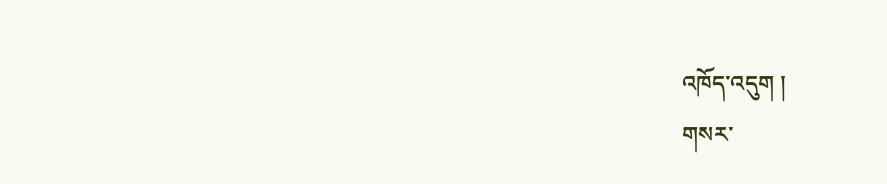འཁོད་འདུག །
གསར་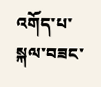འགོད་པ་སྐལ་བཟང་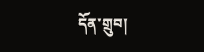དོན་གྲུབ།